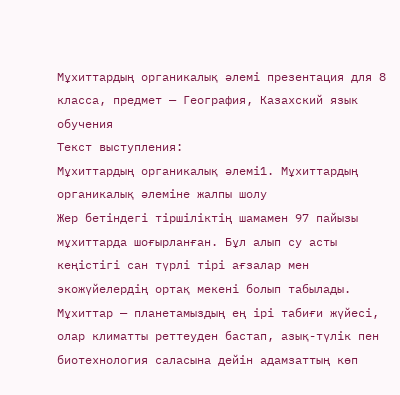Мұхиттардың органикалық әлемі презентация для 8 класса, предмет — География, Казахский язык обучения
Текст выступления:
Мұхиттардың органикалық әлемі1. Мұхиттардың органикалық әлеміне жалпы шолу
Жер бетіндегі тіршіліктің шамамен 97 пайызы мұхиттарда шоғырланған. Бұл алып су асты кеңістігі сан түрлі тірі ағзалар мен экожүйелердің ортақ мекені болып табылады. Мұхиттар — планетамыздың ең ірі табиғи жүйесі, олар климатты реттеуден бастап, азық-түлік пен биотехнология саласына дейін адамзаттың көп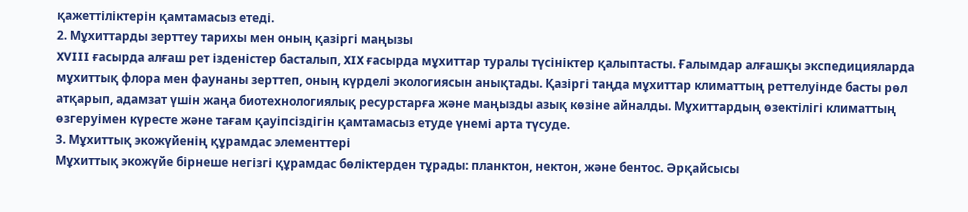қажеттіліктерін қамтамасыз етеді.
2. Мұхиттарды зерттеу тарихы мен оның қазіргі маңызы
XVIII ғасырда алғаш рет ізденістер басталып, XIX ғасырда мұхиттар туралы түсініктер қалыптасты. Ғалымдар алғашқы экспедицияларда мұхиттық флора мен фаунаны зерттеп, оның күрделі экологиясын анықтады. Қазіргі таңда мұхиттар климаттың реттелуінде басты рөл атқарып, адамзат үшін жаңа биотехнологиялық ресурстарға және маңызды азық көзіне айналды. Мұхиттардың өзектілігі климаттың өзгеруімен күресте және тағам қауіпсіздігін қамтамасыз етуде үнемі арта түсуде.
3. Мұхиттық экожүйенің құрамдас элементтері
Мұхиттық экожүйе бірнеше негізгі құрамдас бөліктерден тұрады: планктон, нектон, және бентос. Әрқайсысы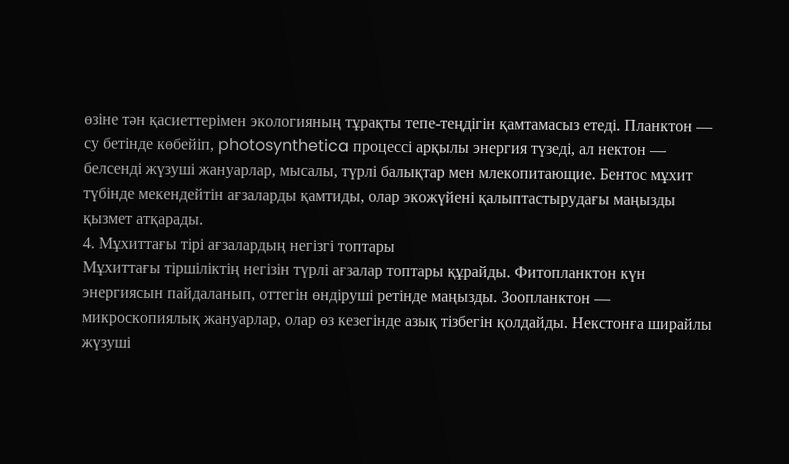өзіне тән қасиеттерімен экологияның тұрақты тепе-теңдігін қамтамасыз етеді. Планктон — су бетінде көбейіп, photosynthetica процессі арқылы энергия түзеді, ал нектон — белсенді жүзуші жануарлар, мысалы, түрлі балықтар мен млекопитающие. Бентос мұхит түбінде мекендейтін ағзаларды қамтиды, олар экожүйені қалыптастырудағы маңызды қызмет атқарады.
4. Мұхиттағы тірі ағзалардың негізгі топтары
Мұхиттағы тіршіліктің негізін түрлі ағзалар топтары құрайды. Фитопланктон күн энергиясын пайдаланып, оттегін өндіруші ретінде маңызды. Зоопланктон — микроскопиялық жануарлар, олар өз кезегінде азық тізбегін қолдайды. Некстонға ширайлы жүзуші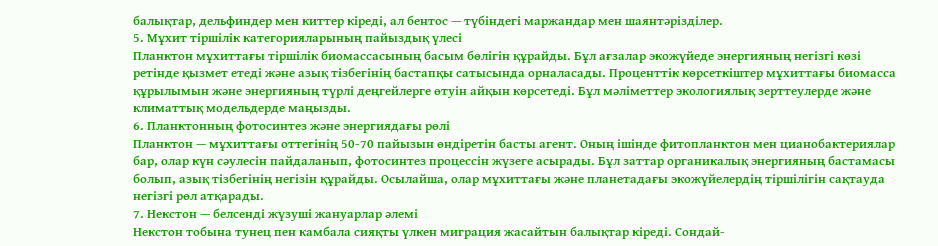балықтар, дельфиндер мен киттер кіреді, ал бентос — түбіндегі маржандар мен шаянтәрізділер.
5. Мұхит тіршілік категорияларының пайыздық үлесі
Планктон мұхиттағы тіршілік биомассасының басым бөлігін құрайды. Бұл ағзалар экожүйеде энергияның негізгі көзі ретінде қызмет етеді және азық тізбегінің бастапқы сатысында орналасады. Проценттік көрсеткіштер мұхиттағы биомасса құрылымын және энергияның түрлі деңгейлерге өтуін айқын көрсетеді. Бұл мәліметтер экологиялық зерттеулерде және климаттық модельдерде маңызды.
6. Планктонның фотосинтез және энергиядағы рөлі
Планктон — мұхиттағы оттегінің 50-70 пайызын өндіретін басты агент. Оның ішінде фитопланктон мен цианобактериялар бар, олар күн сәулесін пайдаланып, фотосинтез процессін жүзеге асырады. Бұл заттар органикалық энергияның бастамасы болып, азық тізбегінің негізін құрайды. Осылайша, олар мұхиттағы және планетадағы экожүйелердің тіршілігін сақтауда негізгі рөл атқарады.
7. Некстон — белсенді жүзуші жануарлар әлемі
Некстон тобына тунец пен камбала сияқты үлкен миграция жасайтын балықтар кіреді. Сондай-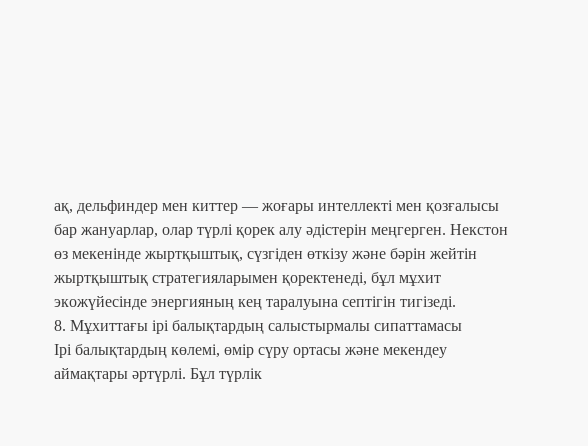ақ, дельфиндер мен киттер — жоғары интеллекті мен қозғалысы бар жануарлар, олар түрлі қорек алу әдістерін меңгерген. Некстон өз мекенінде жыртқыштық, сүзгіден өткізу және бәрін жейтін жыртқыштық стратегияларымен қоректенеді, бұл мұхит экожүйесінде энергияның кең таралуына септігін тигізеді.
8. Мұхиттағы ірі балықтардың салыстырмалы сипаттамасы
Ірі балықтардың көлемі, өмір сүру ортасы және мекендеу аймақтары әртүрлі. Бұл түрлік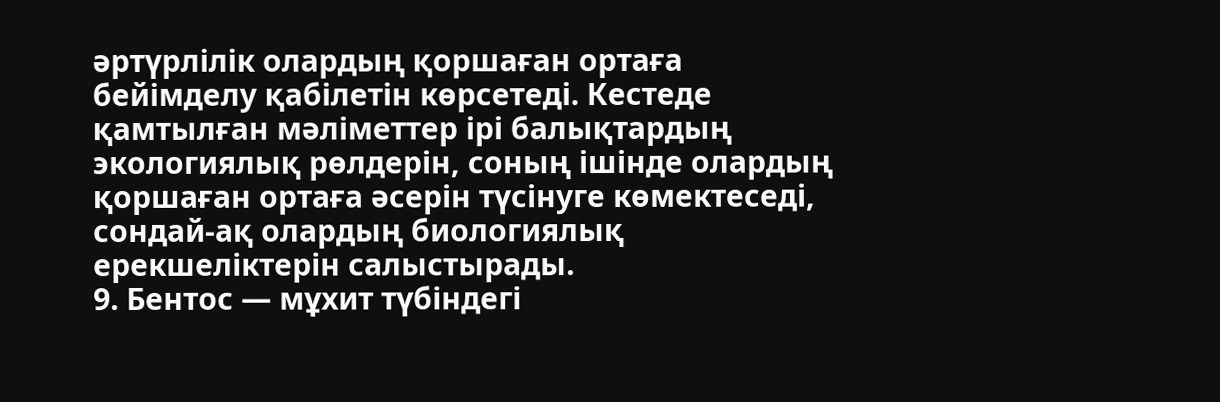әртүрлілік олардың қоршаған ортаға бейімделу қабілетін көрсетеді. Кестеде қамтылған мәліметтер ірі балықтардың экологиялық рөлдерін, соның ішінде олардың қоршаған ортаға әсерін түсінуге көмектеседі, сондай-ақ олардың биологиялық ерекшеліктерін салыстырады.
9. Бентос — мұхит түбіндегі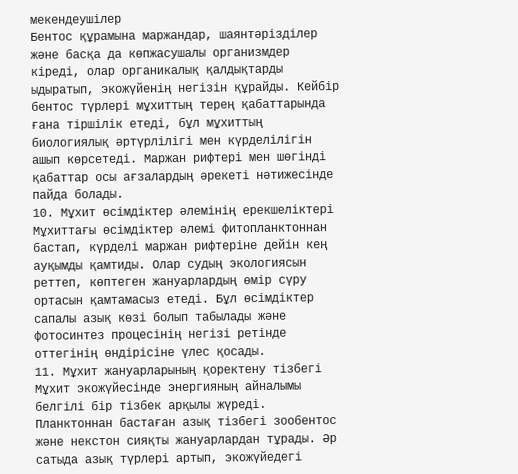мекендеушілер
Бентос құрамына маржандар, шаянтәрізділер және басқа да көпжасушалы организмдер кіреді, олар органикалық қалдықтарды ыдыратып, экожүйенің негізін құрайды. Кейбір бентос түрлері мұхиттың терең қабаттарында ғана тіршілік етеді, бұл мұхиттың биологиялық әртүрлілігі мен күрделілігін ашып көрсетеді. Маржан рифтері мен шөгінді қабаттар осы ағзалардың әрекеті нәтижесінде пайда болады.
10. Мұхит өсімдіктер әлемінің ерекшеліктері
Мұхиттағы өсімдіктер әлемі фитопланктоннан бастап, күрделі маржан рифтеріне дейін кең ауқымды қамтиды. Олар судың экологиясын реттеп, көптеген жануарлардың өмір сүру ортасын қамтамасыз етеді. Бұл өсімдіктер сапалы азық көзі болып табылады және фотосинтез процесінің негізі ретінде оттегінің өндірісіне үлес қосады.
11. Мұхит жануарларының қоректену тізбегі
Мұхит экожүйесінде энергияның айналымы белгілі бір тізбек арқылы жүреді. Планктоннан бастаған азық тізбегі зообентос және некстон сияқты жануарлардан тұрады. Әр сатыда азық түрлері артып, экожүйедегі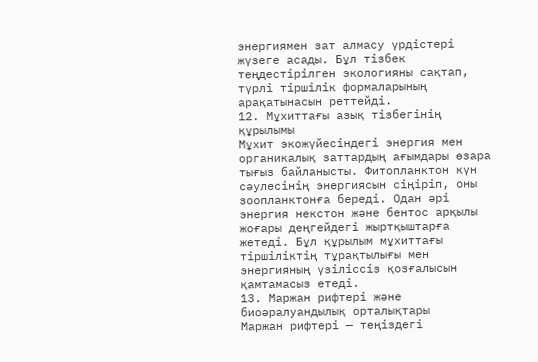энергиямен зат алмасу үрдістері жүзеге асады. Бұл тізбек теңдестірілген экологияны сақтап, түрлі тіршілік формаларының арақатынасын реттейді.
12. Мұхиттағы азық тізбегінің құрылымы
Мұхит экожүйесіндегі энергия мен органикалық заттардың ағымдары өзара тығыз байланысты. Фитопланктон күн сәулесінің энергиясын сіңіріп, оны зоопланктонға береді. Одан әрі энергия некстон және бентос арқылы жоғары деңгейдегі жыртқыштарға жетеді. Бұл құрылым мұхиттағы тіршіліктің тұрақтылығы мен энергияның үзіліссіз қозғалысын қамтамасыз етеді.
13. Маржан рифтері және биоәралуандылық орталықтары
Маржан рифтері — теңіздегі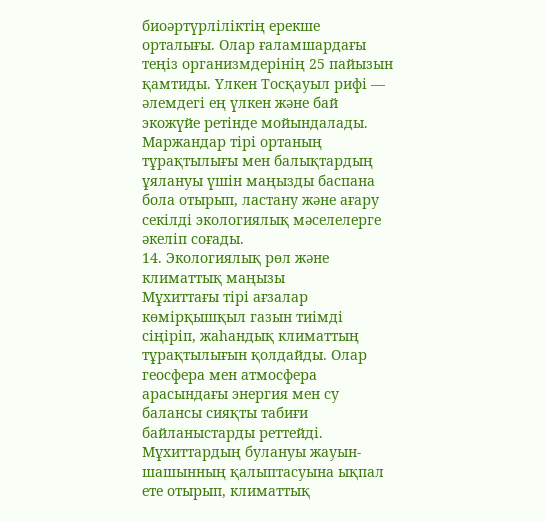биоәртүрліліктің ерекше орталығы. Олар ғаламшардағы теңіз организмдерінің 25 пайызын қамтиды. Үлкен Тосқауыл рифі — әлемдегі ең үлкен және бай экожүйе ретінде мойындалады. Маржандар тірі ортаның тұрақтылығы мен балықтардың ұялануы үшін маңызды баспана бола отырып, ластану және ағару секілді экологиялық мәселелерге әкеліп соғады.
14. Экологиялық рөл және климаттық маңызы
Мұхиттағы тірі ағзалар көмірқышқыл газын тиімді сіңіріп, жаһандық климаттың тұрақтылығын қолдайды. Олар геосфера мен атмосфера арасындағы энергия мен су балансы сияқты табиғи байланыстарды реттейді. Мұхиттардың булануы жауын-шашынның қалыптасуына ықпал ете отырып, климаттық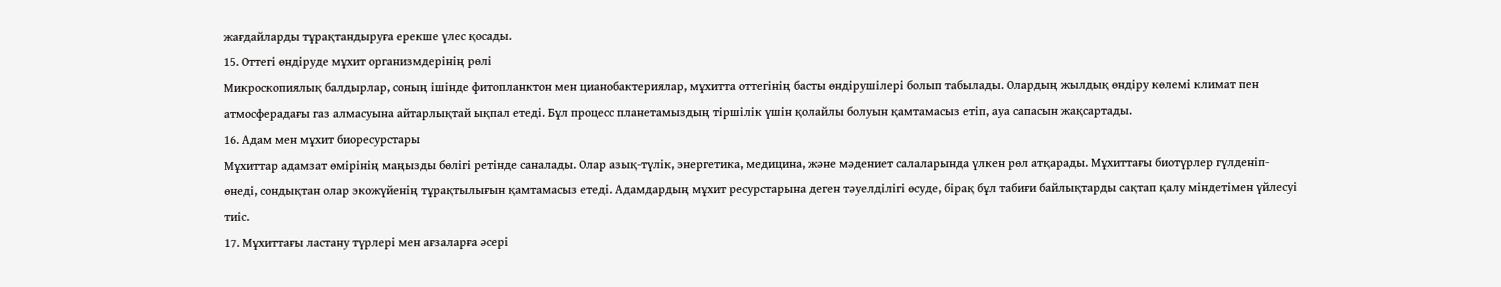жағдайларды тұрақтандыруға ерекше үлес қосады.
15. Оттегі өндіруде мұхит организмдерінің рөлі
Микроскопиялық балдырлар, соның ішінде фитопланктон мен цианобактериялар, мұхитта оттегінің басты өндірушілері болып табылады. Олардың жылдық өндіру көлемі климат пен атмосферадағы газ алмасуына айтарлықтай ықпал етеді. Бұл процесс планетамыздың тіршілік үшін қолайлы болуын қамтамасыз етіп, ауа сапасын жақсартады.
16. Адам мен мұхит биоресурстары
Мұхиттар адамзат өмірінің маңызды бөлігі ретінде саналады. Олар азық-түлік, энергетика, медицина, және мәдениет салаларында үлкен рөл атқарады. Мұхиттағы биотүрлер гүлденіп-өнеді, сондықтан олар экожүйенің тұрақтылығын қамтамасыз етеді. Адамдардың мұхит ресурстарына деген тәуелділігі өсуде, бірақ бұл табиғи байлықтарды сақтап қалу міндетімен үйлесуі тиіс.
17. Мұхиттағы ластану түрлері мен ағзаларға әсері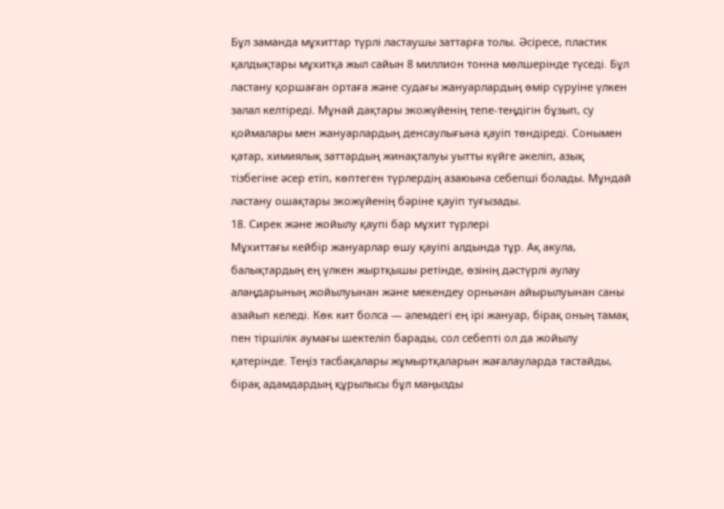Бұл заманда мұхиттар түрлі ластаушы заттарға толы. Әсіресе, пластик қалдықтары мұхитқа жыл сайын 8 миллион тонна мөлшерінде түседі. Бұл ластану қоршаған ортаға және судағы жануарлардың өмір сүруіне үлкен залал келтіреді. Мұнай дақтары экожүйенің тепе-теңдігін бұзып, су қоймалары мен жануарлардың денсаулығына қауіп төндіреді. Сонымен қатар, химиялық заттардың жинақталуы уытты күйге әкеліп, азық тізбегіне әсер етіп, көптеген түрлердің азаюына себепші болады. Мұндай ластану ошақтары экожүйенің бәріне қауіп туғызады.
18. Сирек және жойылу қаупі бар мұхит түрлері
Мұхиттағы кейбір жануарлар өшу қауіпі алдында тұр. Ақ акула, балықтардың ең үлкен жыртқышы ретінде, өзінің дәстүрлі аулау алаңдарының жойылуынан және мекендеу орнынан айырылуынан саны азайып келеді. Көк кит болса — әлемдегі ең ірі жануар, бірақ оның тамақ пен тіршілік аумағы шектеліп барады, сол себепті ол да жойылу қатерінде. Теңіз тасбақалары жұмыртқаларын жағалауларда тастайды, бірақ адамдардың құрылысы бұл маңызды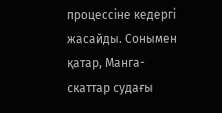процессіне кедергі жасайды. Сонымен қатар, Манга-скаттар судағы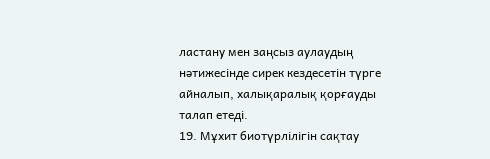ластану мен заңсыз аулаудың нәтижесінде сирек кездесетін түрге айналып, халықаралық қорғауды талап етеді.
19. Мұхит биотүрлілігін сақтау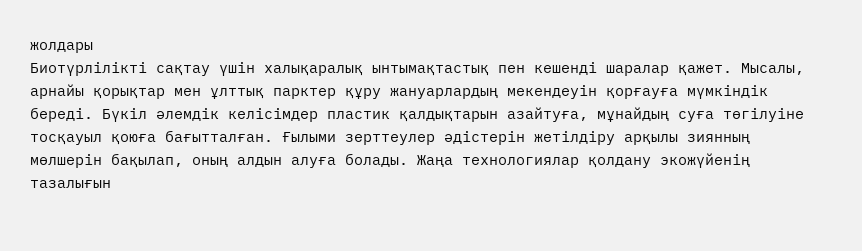жолдары
Биотүрлілікті сақтау үшін халықаралық ынтымақтастық пен кешенді шаралар қажет. Мысалы, арнайы қорықтар мен ұлттық парктер құру жануарлардың мекендеуін қорғауға мүмкіндік береді. Бүкіл әлемдік келісімдер пластик қалдықтарын азайтуға, мұнайдың суға төгілуіне тосқауыл қоюға бағытталған. Ғылыми зерттеулер әдістерін жетілдіру арқылы зиянның мөлшерін бақылап, оның алдын алуға болады. Жаңа технологиялар қолдану экожүйенің тазалығын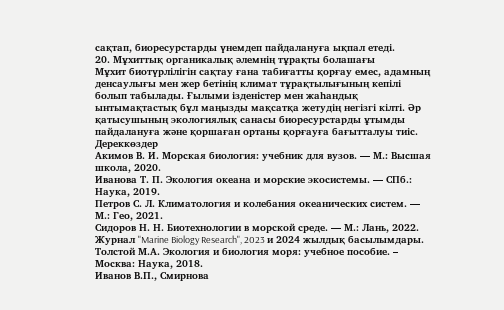сақтап, биоресурстарды үнемдеп пайдалануға ықпал етеді.
20. Мұхиттық органикалық әлемнің тұрақты болашағы
Мұхит биотүрлілігін сақтау ғана табиғатты қорғау емес, адамның денсаулығы мен жер бетінің климат тұрақтылығының кепілі болып табылады. Ғылыми ізденістер мен жаһандық ынтымақтастық бұл маңызды мақсатқа жетудің негізгі кілті. Әр қатысушының экологиялық санасы биоресурстарды ұтымды пайдалануға және қоршаған ортаны қорғауға бағытталуы тиіс.
Дереккөздер
Акимов В. И. Морская биология: учебник для вузов. — М.: Высшая школа, 2020.
Иванова Т. П. Экология океана и морские экосистемы. — СПб.: Наука, 2019.
Петров С. Л. Климатология и колебания океанических систем. — М.: Гео, 2021.
Сидоров Н. Н. Биотехнологии в морской среде. — М.: Лань, 2022.
Журнал "Marine Biology Research", 2023 и 2024 жылдық басылымдары.
Толстой М.А. Экология и биология моря: учебное пособие. – Москва: Наука, 2018.
Иванов В.П., Смирнова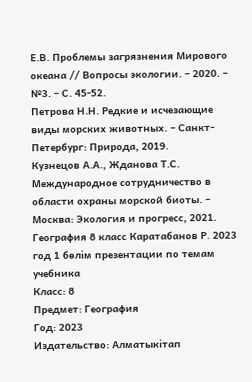Е.В. Проблемы загрязнения Мирового океана // Вопросы экологии. – 2020. – №3. – С. 45-52.
Петрова Н.Н. Редкие и исчезающие виды морских животных. – Санкт-Петербург: Природа, 2019.
Кузнецов А.А., Жданова Т.С. Международное сотрудничество в области охраны морской биоты. – Москва: Экология и прогресс, 2021.
География 8 класс Каратабанов Р. 2023 год 1 бөлім презентации по темам учебника
Класс: 8
Предмет: География
Год: 2023
Издательство: Алматыкітап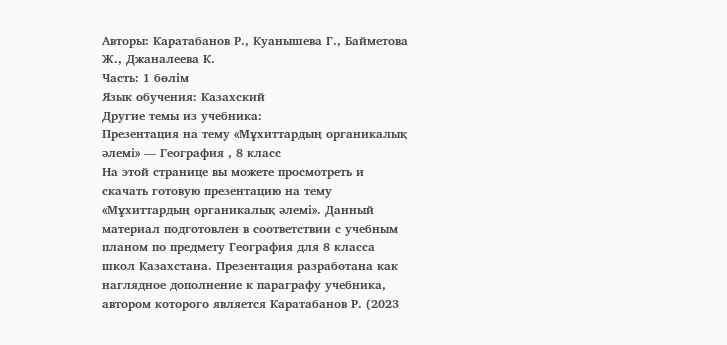Авторы: Каратабанов Р., Куанышева Г., Байметова Ж., Джаналеева К.
Часть: 1 бөлім
Язык обучения: Казахский
Другие темы из учебника:
Презентация на тему «Мұхиттардың органикалық әлемі» — География , 8 класс
На этой странице вы можете просмотреть и скачать готовую презентацию на тему «Мұхиттардың органикалық әлемі». Данный материал подготовлен в соответствии с учебным планом по предмету География для 8 класса школ Казахстана. Презентация разработана как наглядное дополнение к параграфу учебника, автором которого является Каратабанов Р. (2023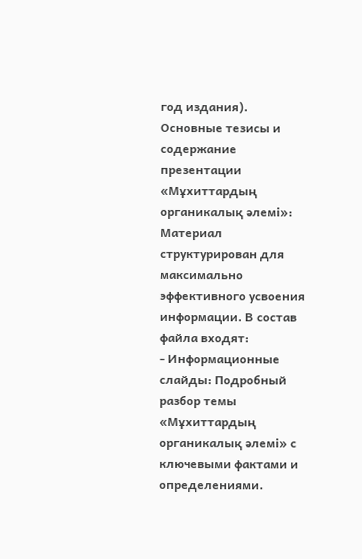год издания).
Основные тезисы и содержание презентации «Мұхиттардың органикалық әлемі»:
Материал структурирован для максимально эффективного усвоения информации. В состав файла входят:
- Информационные слайды: Подробный разбор темы «Мұхиттардың органикалық әлемі» с ключевыми фактами и определениями.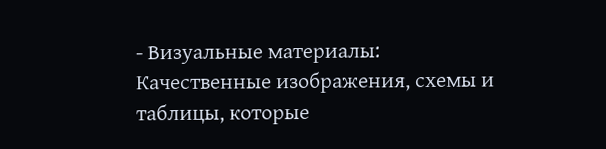- Визуальные материалы: Качественные изображения, схемы и таблицы, которые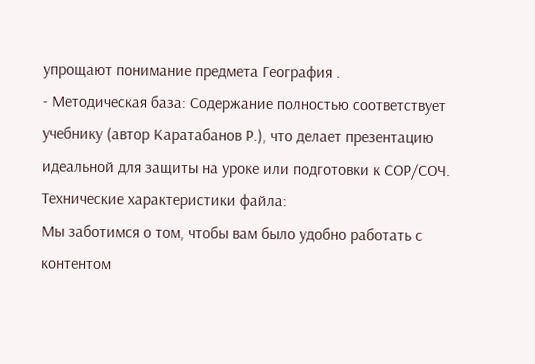упрощают понимание предмета География .
- Методическая база: Содержание полностью соответствует учебнику (автор Каратабанов Р.), что делает презентацию идеальной для защиты на уроке или подготовки к СОР/СОЧ.
Технические характеристики файла:
Мы заботимся о том, чтобы вам было удобно работать с контентом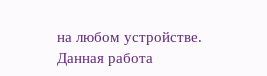на любом устройстве. Данная работа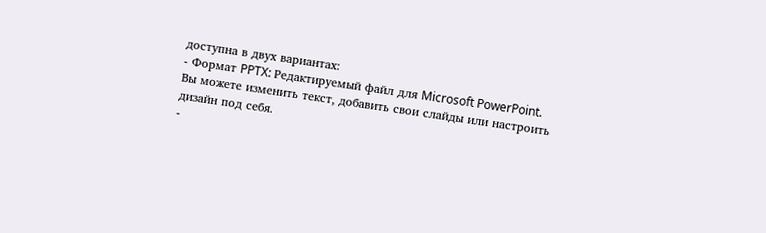доступна в двух вариантах:
- Формат PPTX: Редактируемый файл для Microsoft PowerPoint. Вы можете изменить текст, добавить свои слайды или настроить дизайн под себя.
-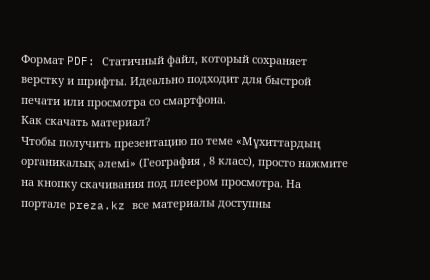Формат PDF: Статичный файл, который сохраняет верстку и шрифты. Идеально подходит для быстрой печати или просмотра со смартфона.
Как скачать материал?
Чтобы получить презентацию по теме «Мұхиттардың органикалық әлемі» (География , 8 класс), просто нажмите на кнопку скачивания под плеером просмотра. На портале preza.kz все материалы доступны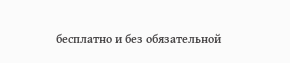бесплатно и без обязательной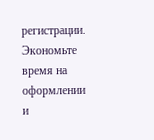регистрации. Экономьте время на оформлении и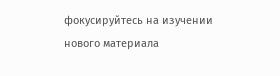фокусируйтесь на изучении нового материала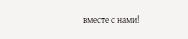вместе с нами!